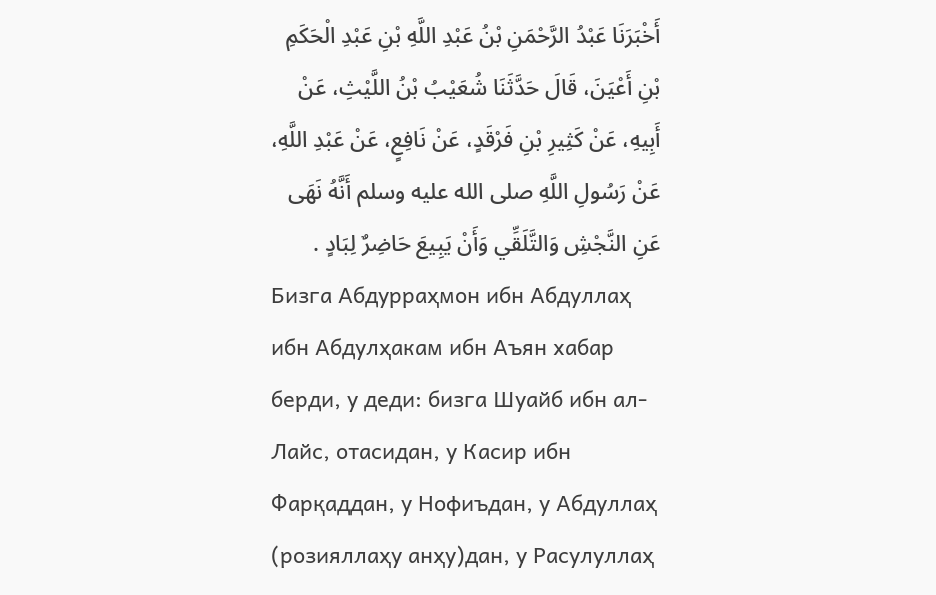أَخْبَرَنَا عَبْدُ الرَّحْمَنِ بْنُ عَبْدِ اللَّهِ بْنِ عَبْدِ الْحَكَمِ بْنِ أَعْيَنَ، قَالَ حَدَّثَنَا شُعَيْبُ بْنُ اللَّيْثِ، عَنْ أَبِيهِ، عَنْ كَثِيرِ بْنِ فَرْقَدٍ، عَنْ نَافِعٍ، عَنْ عَبْدِ اللَّهِ، عَنْ رَسُولِ اللَّهِ صلى الله عليه وسلم أَنَّهُ نَهَى عَنِ النَّجْشِ وَالتَّلَقِّي وَأَنْ يَبِيعَ حَاضِرٌ لِبَادٍ .
Бизга Абдурраҳмон ибн Абдуллаҳ ибн Абдулҳакам ибн Аъян хабар берди, у деди: бизга Шуайб ибн ал-Лайс, отасидан, у Касир ибн Фарқаддан, у Нофиъдан, у Абдуллаҳ (розияллаҳу анҳу)дан, у Расулуллаҳ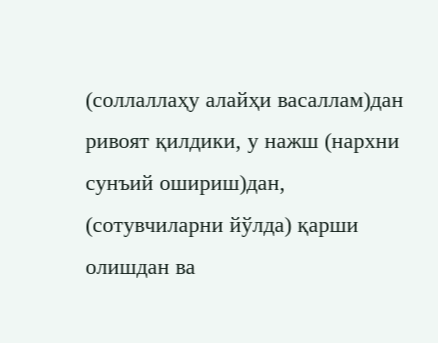(соллаллаҳу алайҳи васаллам)дан ривоят қилдики, у нажш (нархни сунъий ошириш)дан, (сотувчиларни йўлда) қарши олишдан ва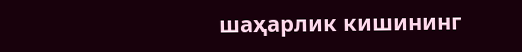шаҳарлик кишининг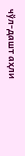чўл-дашт аҳли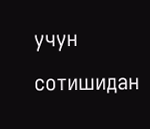учун сотишидан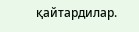қайтардилар.